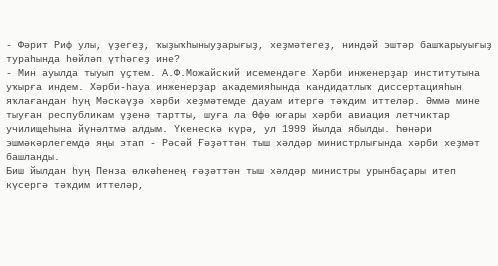- Фәрит Риф улы, үҙегеҙ, ҡыҙыҡһыныуҙарығыҙ, хеҙмәтегеҙ, ниндәй эштәр башҡарыуығыҙ тураһында һөйләп үтһәгеҙ ине?
- Мин ауылда тыуып үҫтем. А.Ф.Можайский исемендәге Хәрби инженерҙар институтына уҡырға индем. Хәрби-һауа инженерҙар академияһында кандидатлыҡ диссертацияһын яҡлағандан һуң Мәскәүҙә хәрби хеҙмәтемде дауам итергә тәҡдим иттеләр. Әммә мине тыуған республикам үҙенә тартты, шуға ла Өфө юғары хәрби авиация летчиктар училищеһына йүнәлтмә алдым. Үкенескә күрә, ул 1999 йылда ябылды. Һөнәри эшмәкәрлегемдә яңы этап - Рәсәй Ғәҙәттән тыш хәлдәр министрлығында хәрби хеҙмәт башланды.
Биш йылдан һуң Пенза өлкәһенең ғәҙәттән тыш хәлдәр министры урынбаҫары итеп күсергә тәҡдим иттеләр,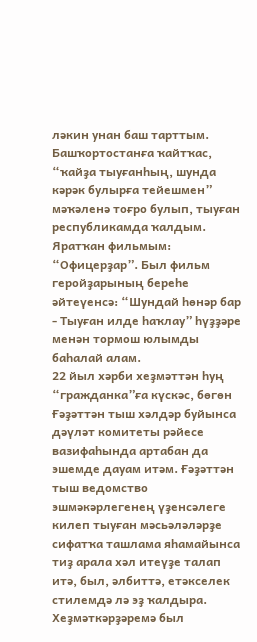ләкин унан баш тарттым. Башҡортостанға ҡайтҡас, “ҡайҙа тыуғанһың, шунда кәрәк булырға тейешмен” мәҡәленә тоғро булып, тыуған республикамда ҡалдым. Яратҡан фильмым: “Офицерҙар”. Был фильм геройҙарының береһе әйтеүенсә: “Шундай һөнәр бар - Тыуған илде һаҡлау” һүҙҙәре менән тормош юлымды баһалай алам.
22 йыл хәрби хеҙмәттән һуң “гражданка”ға күскәс, бөгөн Ғәҙәттән тыш хәлдәр буйынса дәүләт комитеты рәйесе вазифаһында артабан да эшемде дауам итәм. Ғәҙәттән тыш ведомство эшмәкәрлегенең үҙенсәлеге килеп тыуған мәсьәләләрҙе сифатҡа ташлама яһамайынса тиҙ арала хәл итеүҙе талап итә, был, әлбиттә, етәкселек стилемдә лә эҙ ҡалдыра. Хеҙмәткәрҙәремә был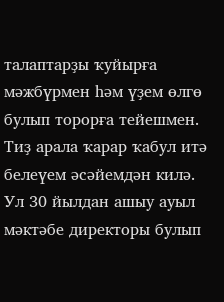талаптарҙы ҡуйырға мәжбүрмен һәм үҙем өлгө булып торорға тейешмен.
Тиҙ арала ҡарар ҡабул итә белеүем әсәйемдән килә. Ул 30 йылдан ашыу ауыл мәктәбе директоры булып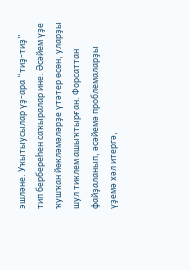эшләне. Уҡытыусылар үҙ-ара “тиҙ-тиҙ” тип бербереһен саҡыралар ине. Әсәйем үҙе ҡушҡан йөкләмәләрҙе үтәтер өсөн, уларҙы шул тиклем ашыҡтырған. Форсаттан файҙаланып, әсәйемә проблемаларҙы үҙемә хәл итергә,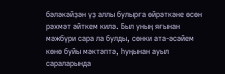бәләкәйҙән үҙ аллы булырға өйрәткәне өсөн рәхмәт әйткем килә. Был уның яғынан мәжбүри сара ла булды, сөнки ата-әсәйем көнө буйы мәктәптә, һуңынан ауыл сараларында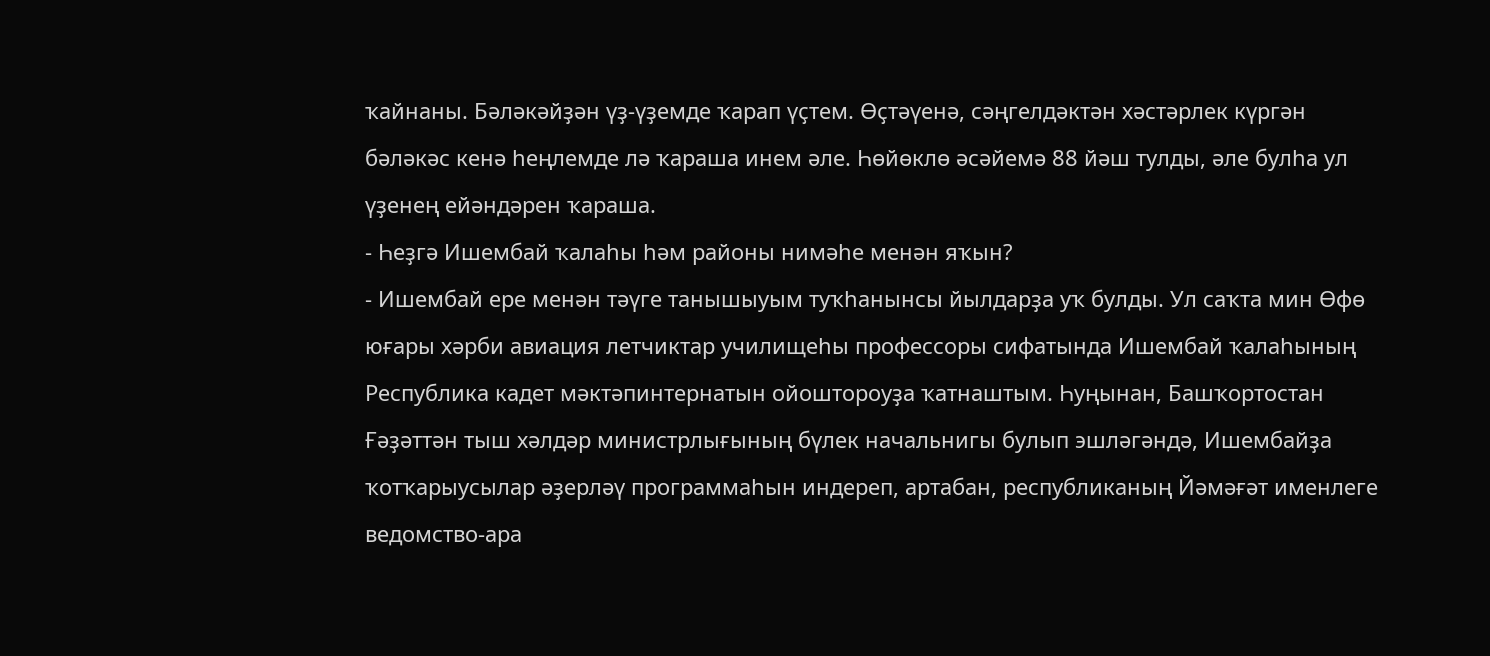ҡайнаны. Бәләкәйҙән үҙ-үҙемде ҡарап үҫтем. Өҫтәүенә, сәңгелдәктән хәстәрлек күргән бәләкәс кенә һеңлемде лә ҡараша инем әле. Һөйөклө әсәйемә 88 йәш тулды, әле булһа ул үҙенең ейәндәрен ҡараша.
- Һеҙгә Ишембай ҡалаһы һәм районы нимәһе менән яҡын?
- Ишембай ере менән тәүге танышыуым туҡһанынсы йылдарҙа уҡ булды. Ул саҡта мин Өфө юғары хәрби авиация летчиктар училищеһы профессоры сифатында Ишембай ҡалаһының Республика кадет мәктәпинтернатын ойоштороуҙа ҡатнаштым. Һуңынан, Башҡортостан Ғәҙәттән тыш хәлдәр министрлығының бүлек начальнигы булып эшләгәндә, Ишембайҙа ҡотҡарыусылар әҙерләү программаһын индереп, артабан, республиканың Йәмәғәт именлеге ведомство-ара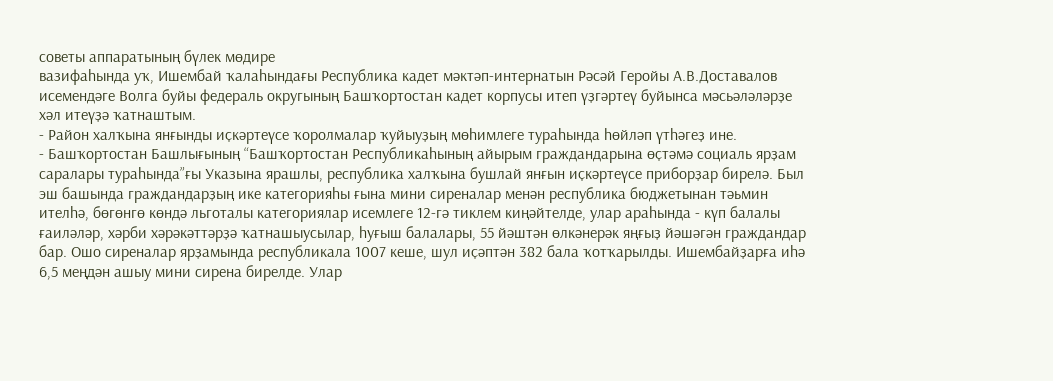советы аппаратының бүлек мөдире
вазифаһында уҡ, Ишембай ҡалаһындағы Республика кадет мәктәп-интернатын Рәсәй Геройы А.В.Доставалов исемендәге Волга буйы федераль округының Башҡортостан кадет корпусы итеп үҙгәртеү буйынса мәсьәләләрҙе хәл итеүҙә ҡатнаштым.
- Район халҡына янғынды иҫкәртеүсе ҡоролмалар ҡуйыуҙың мөһимлеге тураһында һөйләп үтһәгеҙ ине.
- Башҡортостан Башлығының “Башҡортостан Республикаһының айырым граждандарына өҫтәмә социаль ярҙам саралары тураһында”ғы Указына ярашлы, республика халҡына бушлай янғын иҫкәртеүсе приборҙар бирелә. Был эш башында граждандарҙың ике категорияһы ғына мини сиреналар менән республика бюджетынан тәьмин ителһә, бөгөнгө көндә льготалы категориялар исемлеге 12-гә тиклем киңәйтелде, улар араһында - күп балалы ғаиләләр, хәрби хәрәкәттәрҙә ҡатнашыусылар, һуғыш балалары, 55 йәштән өлкәнерәк яңғыҙ йәшәгән граждандар бар. Ошо сиреналар ярҙамында республикала 1007 кеше, шул иҫәптән 382 бала ҡотҡарылды. Ишембайҙарға иһә 6,5 меңдән ашыу мини сирена бирелде. Улар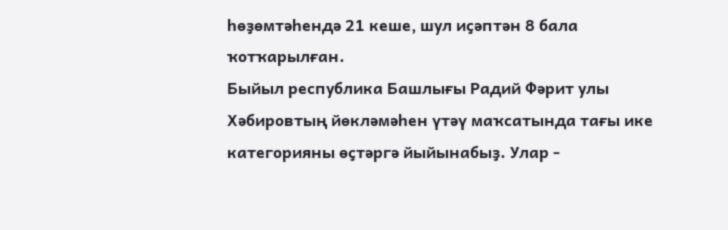һөҙөмтәһендә 21 кеше, шул иҫәптән 8 бала ҡотҡарылған.
Быйыл республика Башлығы Радий Фәрит улы Хәбировтың йөкләмәһен үтәү маҡсатында тағы ике категорияны өҫтәргә йыйынабыҙ. Улар -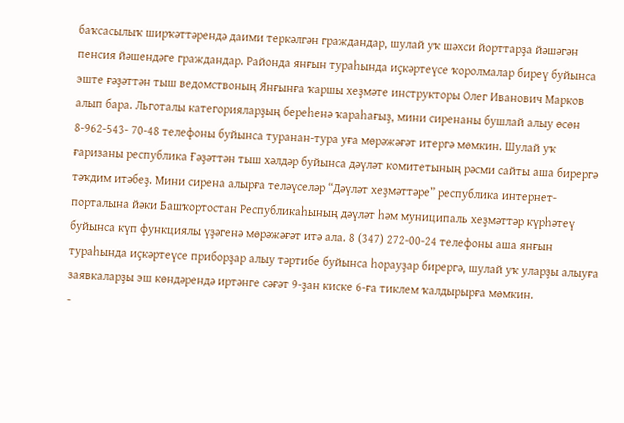баҡсасылыҡ ширҡәттәрендә даими теркәлгән граждандар, шулай уҡ шәхси йорттарҙа йәшәгән пенсия йәшендәге граждандар. Районда янғын тураһында иҫкәртеүсе ҡоролмалар биреү буйынса эште ғәҙәттән тыш ведомствоның Янғынға ҡаршы хеҙмәте инструкторы Олег Иванович Марков алып бара. Льготалы категорияларҙың береһенә ҡараһағыҙ, мини сиренаны бушлай алыу өсөн 8-962-543- 70-48 телефоны буйынса туранан-тура уға мөрәжәғәт итергә мөмкин. Шулай уҡ ғаризаны республика Ғәҙәттән тыш хәлдәр буйынса дәүләт комитетының рәсми сайты аша бирергә тәҡдим итәбеҙ. Мини сирена алырға теләүселәр “Дәүләт хеҙмәттәре” республика интернет-порталына йәки Башҡортостан Республикаһының дәүләт һәм муниципаль хеҙмәттәр күрһәтеү буйынса күп функциялы үҙәгенә мөрәжәғәт итә ала. 8 (347) 272-00-24 телефоны аша янғын тураһында иҫкәртеүсе приборҙар алыу тәртибе буйынса һорауҙар бирергә, шулай уҡ уларҙы алыуға заявкаларҙы эш көндәрендә иртәнге сәғәт 9-ҙан киске 6-ға тиклем ҡалдырырға мөмкин.
-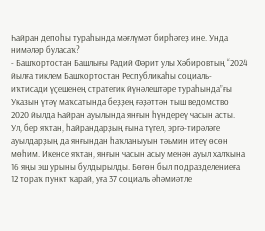Һайран депоһы тураһында мәғлүмәт бирһәгеҙ ине. Унда нимәләр буласаҡ?
- Башҡортостан Башлығы Радий Фәрит улы Хәбировтың “2024 йылға тиклем Башҡортостан Республикаһы социаль-иҡтисади үҫешенең стратегик йүнәлештәре тураһында”ғы Указын үтәү маҡсатында беҙҙең ғәҙәттән тыш ведомство 2020 йылда Һайран ауылында янғын һүндереү часын асты. Ул, бер яҡтан, һайрандарҙың ғына түгел, эргә-тирәләге ауылдарҙың да янғындан һаҡланыуын тәьмин итеү өсөн мөһим. Икенсе яҡтан, янғын часын асыу менән ауыл халҡына 16 яңы эш урыны булдырылды. Бөгөн был подразделениеға 12 тораҡ пункт ҡарай, уға 37 социаль әһәмиәтле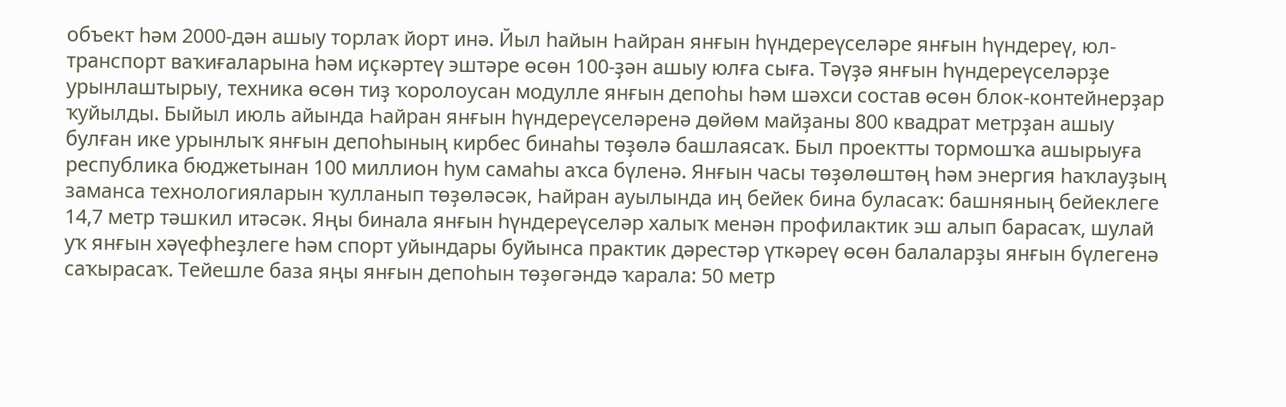объект һәм 2000-дән ашыу торлаҡ йорт инә. Йыл һайын Һайран янғын һүндереүселәре янғын һүндереү, юл-транспорт ваҡиғаларына һәм иҫкәртеү эштәре өсөн 100-ҙән ашыу юлға сыға. Тәүҙә янғын һүндереүселәрҙе урынлаштырыу, техника өсөн тиҙ ҡоролоусан модулле янғын депоһы һәм шәхси состав өсөн блок-контейнерҙар ҡуйылды. Быйыл июль айында Һайран янғын һүндереүселәренә дөйөм майҙаны 800 квадрат метрҙан ашыу булған ике урынлыҡ янғын депоһының кирбес бинаһы төҙөлә башлаясаҡ. Был проектты тормошҡа ашырыуға республика бюджетынан 100 миллион һум самаһы аҡса бүленә. Янғын часы төҙөлөштөң һәм энергия һаҡлауҙың заманса технологияларын ҡулланып төҙөләсәк, Һайран ауылында иң бейек бина буласаҡ: башняның бейеклеге 14,7 метр тәшкил итәсәк. Яңы бинала янғын һүндереүселәр халыҡ менән профилактик эш алып барасаҡ, шулай уҡ янғын хәүефһеҙлеге һәм спорт уйындары буйынса практик дәрестәр үткәреү өсөн балаларҙы янғын бүлегенә саҡырасаҡ. Тейешле база яңы янғын депоһын төҙөгәндә ҡарала: 50 метр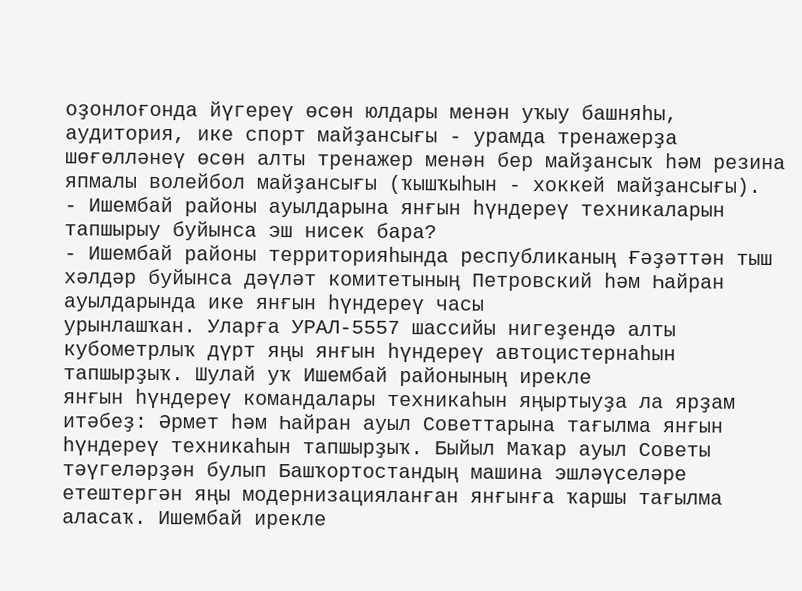оҙонлоғонда йүгереү өсөн юлдары менән уҡыу башняһы, аудитория, ике спорт майҙансығы - урамда тренажерҙа шөғөлләнеү өсөн алты тренажер менән бер майҙансыҡ һәм резина япмалы волейбол майҙансығы (ҡышҡыһын - хоккей майҙансығы).
- Ишембай районы ауылдарына янғын һүндереү техникаларын тапшырыу буйынса эш нисек бара?
- Ишембай районы территорияһында республиканың Ғәҙәттән тыш хәлдәр буйынса дәүләт комитетының Петровский һәм Һайран ауылдарында ике янғын һүндереү часы
урынлашҡан. Уларға УРАЛ-5557 шассийы нигеҙендә алты кубометрлыҡ дүрт яңы янғын һүндереү автоцистернаһын тапшырҙыҡ. Шулай уҡ Ишембай районының ирекле
янғын һүндереү командалары техникаһын яңыртыуҙа ла ярҙам итәбеҙ: Әрмет һәм Һайран ауыл Советтарына тағылма янғын һүндереү техникаһын тапшырҙыҡ. Быйыл Маҡар ауыл Советы тәүгеләрҙән булып Башҡортостандың машина эшләүселәре етештергән яңы модернизацияланған янғынға ҡаршы тағылма аласаҡ. Ишембай ирекле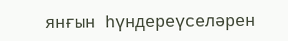янғын һүндереүселәрен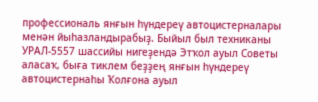профессиональ янғын һүндереү автоцистерналары менән йыһазландырабыҙ. Быйыл был техниканы УРАЛ-5557 шассийы нигеҙендә Этҡол ауыл Советы аласаҡ, быға тиклем беҙҙең янғын һүндереү автоцистернаһы Ҡолғона ауыл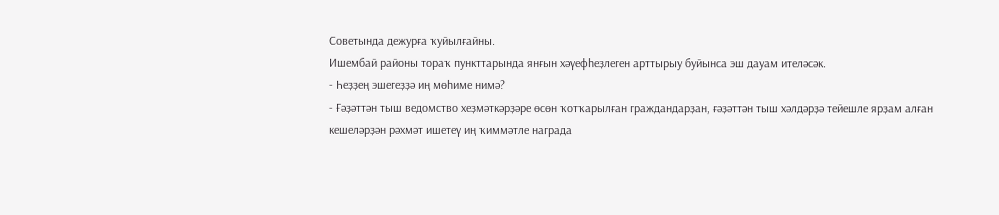Советында дежурға ҡуйылғайны.
Ишембай районы тораҡ пункттарында янғын хәүефһеҙлеген арттырыу буйынса эш дауам ителәсәк.
- Һеҙҙең эшегеҙҙә иң мөһиме нимә?
- Ғәҙәттән тыш ведомство хеҙмәткәрҙәре өсөн ҡотҡарылған граждандарҙан, ғәҙәттән тыш хәлдәрҙә тейешле ярҙам алған кешеләрҙән рәхмәт ишетеү иң ҡиммәтле награда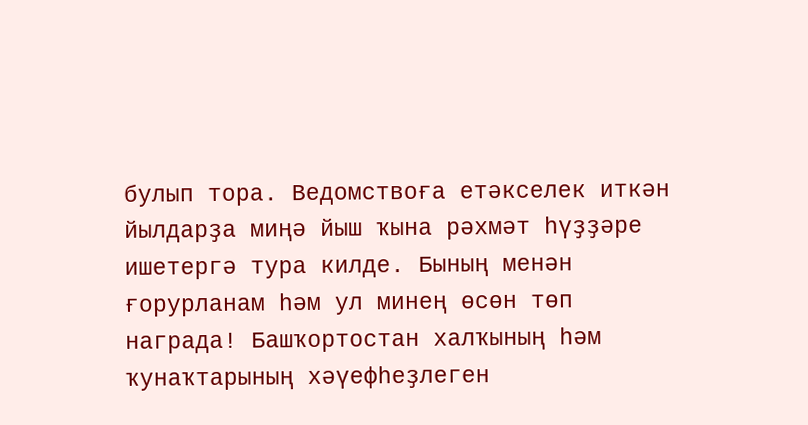булып тора. Ведомствоға етәкселек иткән йылдарҙа миңә йыш ҡына рәхмәт һүҙҙәре ишетергә тура килде. Бының менән ғорурланам һәм ул минең өсөн төп награда! Башҡортостан халҡының һәм ҡунаҡтарының хәүефһеҙлеген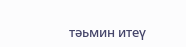тәьмин итеү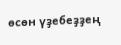өсөн үҙебеҙҙең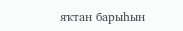яҡтан барыһын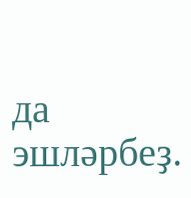да эшләрбеҙ.